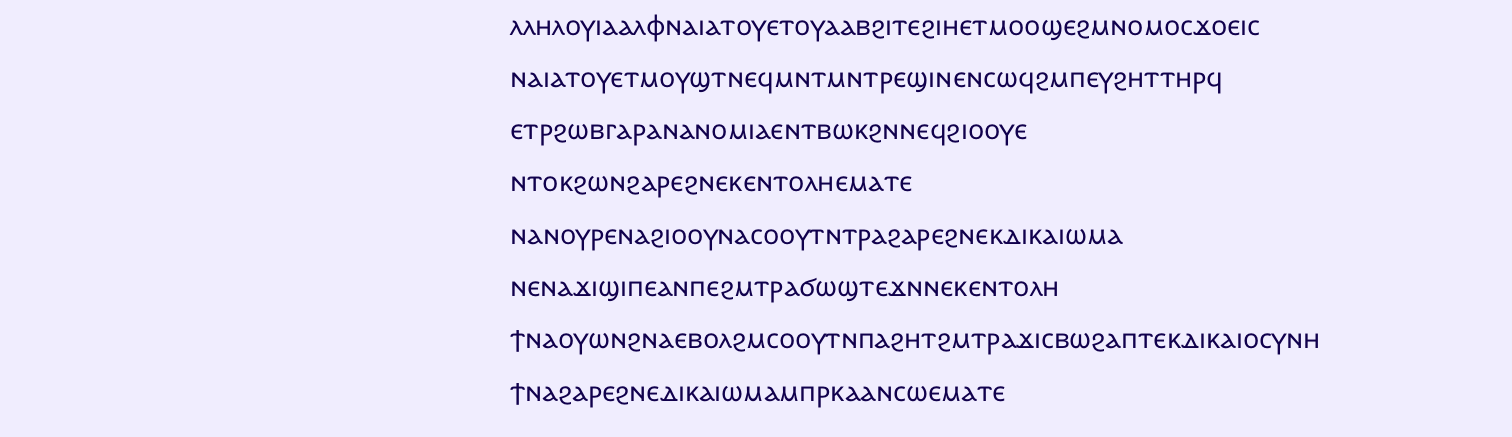ⲗⲗⲏⲗⲟⲩⲓⲁⲁⲗⲫⲛⲁⲓⲁⲧⲟⲩⲉⲧⲟⲩⲁⲁⲃϩⲓⲧⲉϩⲓⲏⲉⲧⲙⲟⲟϣⲉϩⲙⲛⲟⲙⲟⲥϫⲟⲉⲓⲥ
ⲛⲁⲓⲁⲧⲟⲩⲉⲧⲙⲟⲩϣⲧⲛⲉϥⲙⲛⲧⲙⲛⲧⲣⲉϣⲓⲛⲉⲛⲥⲱϥϩⲙⲡⲉⲩϩⲏⲧⲧⲏⲣϥ
ⲉⲧⲣϩⲱⲃⲅⲁⲣⲁⲛⲁⲛⲟⲙⲓⲁⲉⲛⲧⲃⲱⲕϩⲛⲛⲉϥϩⲓⲟⲟⲩⲉ
ⲛⲧⲟⲕϩⲱⲛϩⲁⲣⲉϩⲛⲉⲕⲉⲛⲧⲟⲗⲏⲉⲙⲁⲧⲉ
ⲛⲁⲛⲟⲩⲣⲉⲛⲁϩⲓⲟⲟⲩⲛⲁⲥⲟⲟⲩⲧⲛⲧⲣⲁϩⲁⲣⲉϩⲛⲉⲕⲇⲓⲕⲁⲓⲱⲙⲁ
ⲛⲉⲛⲁϫⲓϣⲓⲡⲉⲁⲛⲡⲉϩⲙⲧⲣⲁϭⲱϣⲧⲉϫⲛⲛⲉⲕⲉⲛⲧⲟⲗⲏ
ϯⲛⲁⲟⲩⲱⲛϩⲛⲁⲉⲃⲟⲗϩⲙⲥⲟⲟⲩⲧⲛⲡⲁϩⲏⲧϩⲙⲧⲣⲁϫⲓⲥⲃⲱϩⲁⲡⲧⲉⲕⲇⲓⲕⲁⲓⲟⲥⲩⲛⲏ
ϯⲛⲁϩⲁⲣⲉϩⲛⲉⲇⲓⲕⲁⲓⲱⲙⲁⲙⲡⲣⲕⲁⲁⲛⲥⲱⲉⲙⲁⲧⲉ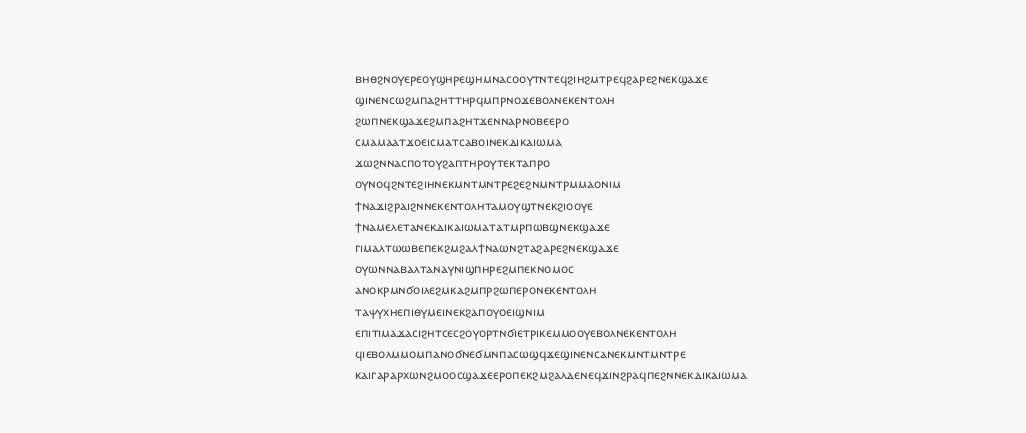ⲃⲏⲑϩⲛⲟⲩⲉⲣⲉⲟⲩϣⲏⲣⲉϣⲏⲙⲛⲁⲥⲟⲟⲩⲧⲛⲧⲉϥϩⲓⲏϩⲙⲧⲣⲉϥϩⲁⲣⲉϩⲛⲉⲕϣⲁϫⲉ
ϣⲓⲛⲉⲛⲥⲱϩⲙⲡⲁϩⲏⲧⲧⲏⲣϥⲙⲡⲣⲛⲟϫⲉⲃⲟⲗⲛⲉⲕⲉⲛⲧⲟⲗⲏ
ϩⲱⲡⲛⲉⲕϣⲁϫⲉϩⲙⲡⲁϩⲏⲧϫⲉⲛⲛⲁⲣⲛⲟⲃⲉⲉⲣⲟ
ⲥⲙⲁⲙⲁⲁⲧϫⲟⲉⲓⲥⲙⲁⲧⲥⲁⲃⲟⲓⲛⲉⲕⲇⲓⲕⲁⲓⲱⲙⲁ
ϫⲱϩⲛⲛⲁⲥⲡⲟⲧⲟⲩϩⲁⲡⲧⲏⲣⲟⲩⲧⲉⲕⲧⲁⲡⲣⲟ
ⲟⲩⲛⲟϥϩⲛⲧⲉϩⲓⲏⲛⲉⲕⲙⲛⲧⲙⲛⲧⲣⲉϩⲉϩⲛⲙⲛⲧⲣⲙⲙⲁⲟⲛⲓⲙ
ϯⲛⲁϫⲓϩⲣⲁⲓϩⲛⲛⲉⲕⲉⲛⲧⲟⲗⲏⲧⲁⲙⲟⲩϣⲧⲛⲉⲕϩⲓⲟⲟⲩⲉ
ϯⲛⲁⲙⲉⲗⲉⲧⲁⲛⲉⲕⲇⲓⲕⲁⲓⲱⲙⲁⲧⲁⲧⲙⲣⲡⲱⲃϣⲛⲉⲕϣⲁϫⲉ
ⲅⲓⲙⲁⲗⲧⲱⲱⲃⲉⲡⲉⲕϩⲙϩⲁⲗϯⲛⲁⲱⲛϩⲧⲁϩⲁⲣⲉϩⲛⲉⲕϣⲁϫⲉ
ⲟⲩⲱⲛⲛⲁⲃⲁⲗⲧⲁⲛⲁⲩⲛⲓϣⲡⲏⲣⲉϩⲙⲡⲉⲕⲛⲟⲙⲟⲥ
ⲁⲛⲟⲕⲣⲙⲛϭⲟⲓⲗⲉϩⲙⲕⲁϩⲙⲡⲣϩⲱⲡⲉⲣⲟⲛⲉⲕⲉⲛⲧⲟⲗⲏ
ⲧⲁⲯⲩⲭⲏⲉⲡⲓⲑⲩⲙⲉⲓⲛⲉⲕϩⲁⲡⲟⲩⲟⲉⲓϣⲛⲓⲙ
ⲉⲡⲓⲧⲓⲙⲁϫⲁⲥⲓϩⲏⲧⲥⲉⲥϩⲟⲩⲟⲣⲧⲛϭⲓⲉⲧⲣⲓⲕⲉⲙⲙⲟⲟⲩⲉⲃⲟⲗⲛⲉⲕⲉⲛⲧⲟⲗⲏ
ϥⲓⲉⲃⲟⲗⲙⲙⲟⲙⲡⲁⲛⲟϭⲛⲉϭⲙⲛⲡⲁⲥⲱϣϥϫⲉϣⲓⲛⲉⲛⲥⲁⲛⲉⲕⲙⲛⲧⲙⲛⲧⲣⲉ
ⲕⲁⲓⲅⲁⲣⲁⲣⲭⲱⲛϩⲙⲟⲟⲥϣⲁϫⲉⲉⲣⲟⲡⲉⲕϩⲙϩⲁⲗⲇⲉⲛⲉϥϫⲓⲛϩⲣⲁϥⲡⲉϩⲛⲛⲉⲕⲇⲓⲕⲁⲓⲱⲙⲁ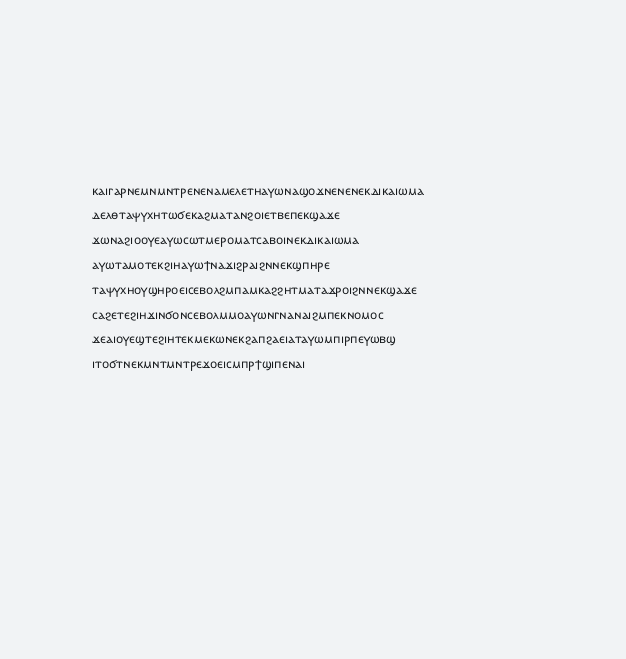ⲕⲁⲓⲅⲁⲣⲛⲉⲙⲛⲙⲛⲧⲣⲉⲛⲉⲛⲁⲙⲉⲗⲉⲧⲏⲁⲩⲱⲛⲁϣⲟϫⲛⲉⲛⲉⲛⲉⲕⲇⲓⲕⲁⲓⲱⲙⲁ
ⲇⲉⲗⲑⲧⲁⲯⲩⲭⲏⲧⲱϭⲉⲕⲁϩⲙⲁⲧⲁⲛϩⲟⲓⲉⲧⲃⲉⲡⲉⲕϣⲁϫⲉ
ϫⲱⲛⲁϩⲓⲟⲟⲩⲉⲁⲩⲱⲥⲱⲧⲙⲉⲣⲟⲙⲁⲧⲥⲁⲃⲟⲓⲛⲉⲕⲇⲓⲕⲁⲓⲱⲙⲁ
ⲁⲩⲱⲧⲁⲙⲟⲧⲉⲕϩⲓⲏⲁⲩⲱϯⲛⲁϫⲓϩⲣⲁⲓϩⲛⲛⲉⲕϣⲡⲏⲣⲉ
ⲧⲁⲯⲩⲭⲏⲟⲩϣⲏⲣⲟⲉⲓⲥⲉⲃⲟⲗϩⲙⲡⲁⲙⲕⲁϩϩⲏⲧⲙⲁⲧⲁϫⲣⲟⲓϩⲛⲛⲉⲕϣⲁϫⲉ
ⲥⲁϩⲉⲧⲉϩⲓⲏϫⲓⲛϭⲟⲛⲥⲉⲃⲟⲗⲙⲙⲟⲁⲩⲱⲛⲅⲛⲁⲛⲁⲓϩⲙⲡⲉⲕⲛⲟⲙⲟⲥ
ϫⲉⲁⲓⲟⲩⲉϣⲧⲉϩⲓⲏⲧⲉⲕⲙⲉⲕⲱⲛⲉⲕϩⲁⲡϩⲁⲉⲓⲁⲧⲁⲩⲱⲙⲡⲓⲣⲡⲉⲩⲱⲃϣ
ⲓⲧⲟϭⲧⲛⲉⲕⲙⲛⲧⲙⲛⲧⲣⲉϫⲟⲉⲓⲥⲙⲡⲣϯϣⲓⲡⲉⲛⲁⲓ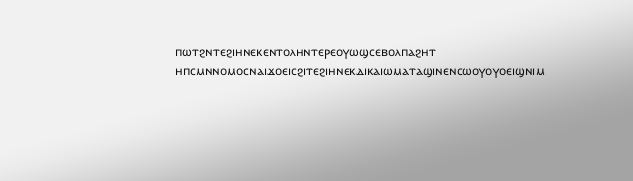ⲡⲱⲧϩⲛⲧⲉϩⲓⲏⲛⲉⲕⲉⲛⲧⲟⲗⲏⲛⲧⲉⲣⲉⲟⲩⲱϣⲥⲉⲃⲟⲗⲡⲁϩⲏⲧ
ⲏⲡⲥⲙⲛⲛⲟⲙⲟⲥⲛⲁⲓϫⲟⲉⲓⲥϩⲓⲧⲉϩⲓⲏⲛⲉⲕⲇⲓⲕⲁⲓⲱⲙⲁⲧⲁϣⲓⲛⲉⲛⲥⲱⲟⲩⲟⲩⲟⲉⲓϣⲛⲓⲙ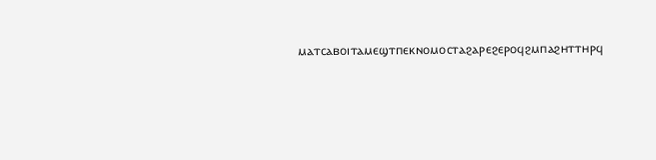ⲙⲁⲧⲥⲁⲃⲟⲓⲧⲁⲙⲉϣⲧⲡⲉⲕⲛⲟⲙⲟⲥⲧⲁϩⲁⲣⲉϩⲉⲣⲟϥϩⲙⲡⲁϩⲏⲧⲧⲏⲣϥ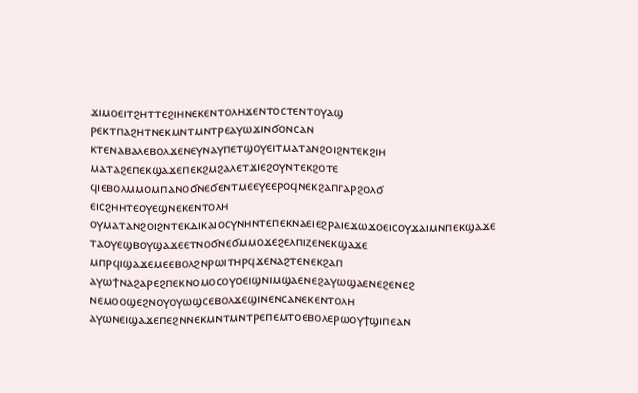ϫⲓⲙⲟⲉⲓⲧϩⲏⲧⲧⲉϩⲓⲏⲛⲉⲕⲉⲛⲧⲟⲗⲏϫⲉⲛⲧⲟⲥⲧⲉⲛⲧⲟⲩⲁϣ
ⲣⲉⲕⲧⲡⲁϩⲏⲧⲛⲉⲕⲙⲛⲧⲙⲛⲧⲣⲉⲁⲩⲱϫⲓⲛϭⲟⲛⲥⲁⲛ
ⲕⲧⲉⲛⲁⲃⲁⲗⲉⲃⲟⲗϫⲉⲛⲉⲩⲛⲁⲩⲡⲉⲧϣⲟⲩⲉⲓⲧⲙⲁⲧⲁⲛϩⲟⲓϩⲛⲧⲉⲕϩⲓⲏ
ⲙⲁⲧⲁϩⲉⲡⲉⲕϣⲁϫⲉⲡⲉⲕϩⲙϩⲁⲗⲉⲧϫⲓⲉϩⲟⲩⲛⲧⲉⲕϩⲟⲧⲉ
ϥⲓⲉⲃⲟⲗⲙⲙⲟⲙⲡⲁⲛⲟϭⲛⲉϭⲉⲛⲧⲙⲉⲉⲩⲉⲉⲣⲟϥⲛⲉⲕϩⲁⲡⲅⲁⲣϩⲟⲗϭ
ⲉⲓⲥϩⲏⲏⲧⲉⲟⲩⲉϣⲛⲉⲕⲉⲛⲧⲟⲗⲏ
ⲟⲩⲙⲁⲧⲁⲛϩⲟⲓϩⲛⲧⲉⲕⲇⲓⲕⲁⲓⲟⲥⲩⲛⲏⲛⲧⲉⲡⲉⲕⲛⲁⲉⲓⲉϩⲣⲁⲓⲉϫⲱϫⲟⲉⲓⲥⲟⲩϫⲁⲓⲙⲛⲡⲉⲕϣⲁϫⲉ
ⲧⲁⲟⲩⲉϣⲃⲟⲩϣⲁϫⲉⲉⲧⲛⲟϭⲛⲉϭⲙⲙⲟϫⲉϩⲉⲗⲡⲓⲍⲉⲛⲉⲕϣⲁϫⲉ
ⲙⲡⲣϥⲓϣⲁϫⲉⲙⲉⲉⲃⲟⲗϩⲛⲣⲱⲓⲧⲏⲣϥϫⲉⲛⲁϩⲧⲉⲛⲉⲕϩⲁⲡ
ⲁⲩⲱϯⲛⲁϩⲁⲣⲉϩⲡⲉⲕⲛⲟⲙⲟⲥⲟⲩⲟⲉⲓϣⲛⲓⲙϣⲁⲉⲛⲉϩⲁⲩⲱϣⲁⲉⲛⲉϩⲉⲛⲉϩ
ⲛⲉⲙⲟⲟϣⲉϩⲛⲟⲩⲟⲩⲱϣⲥⲉⲃⲟⲗϫⲉϣⲓⲛⲉⲛⲥⲁⲛⲉⲕⲉⲛⲧⲟⲗⲏ
ⲁⲩⲱⲛⲉⲓϣⲁϫⲉⲡⲉϩⲛⲛⲉⲕⲙⲛⲧⲙⲛⲧⲣⲉⲡⲉⲙⲧⲟⲉⲃⲟⲗⲉⲣⲱⲟⲩϯϣⲓⲡⲉⲁⲛ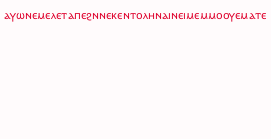ⲁⲩⲱⲛⲉⲙⲉⲗⲉⲧⲁⲡⲉϩⲛⲛⲉⲕⲉⲛⲧⲟⲗⲏⲛⲁⲓⲛⲉⲓⲙⲉⲙⲙⲟⲟⲩⲉⲙⲁⲧⲉ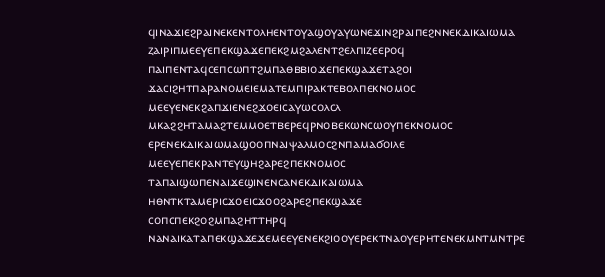ϥⲓⲛⲁϫⲓⲉϩⲣⲁⲓⲛⲉⲕⲉⲛⲧⲟⲗⲏⲉⲛⲧⲟⲩⲁϣⲟⲩⲁⲩⲱⲛⲉϫⲓⲛϩⲣⲁⲓⲡⲉϩⲛⲛⲉⲕⲇⲓⲕⲁⲓⲱⲙⲁ
ⲍⲁⲓⲣⲓⲡⲙⲉⲉⲩⲉⲡⲉⲕϣⲁϫⲉⲡⲉⲕϩⲙϩⲁⲗⲉⲛⲧϩⲉⲗⲡⲓⲍⲉⲉⲣⲟϥ
ⲡⲁⲓⲡⲉⲛⲧⲁϥⲥⲉⲡⲥⲱⲡⲧϩⲙⲡⲁⲑⲃⲃⲓⲟϫⲉⲡⲉⲕϣⲁϫⲉⲧⲁϩⲟⲓ
ϫⲁⲥⲓϩⲏⲧⲡⲁⲣⲁⲛⲟⲙⲉⲓⲉⲙⲁⲧⲉⲙⲡⲓⲣⲁⲕⲧⲉⲃⲟⲗⲡⲉⲕⲛⲟⲙⲟⲥ
ⲙⲉⲉⲩⲉⲛⲉⲕϩⲁⲡϫⲓⲉⲛⲉϩϫⲟⲉⲓⲥⲁⲩⲱⲥⲟⲗⲥⲗ
ⲙⲕⲁϩϩⲏⲧⲁⲙⲁϩⲧⲉⲙⲙⲟⲉⲧⲃⲉⲣⲉϥⲣⲛⲟⲃⲉⲕⲱⲛⲥⲱⲟⲩⲡⲉⲕⲛⲟⲙⲟⲥ
ⲉⲣⲉⲛⲉⲕⲇⲓⲕⲁⲓⲱⲙⲁϣⲟⲟⲡⲛⲁⲓⲯⲁⲗⲙⲟⲥϩⲛⲡⲁⲙⲁϭⲟⲓⲗⲉ
ⲙⲉⲉⲩⲉⲡⲉⲕⲣⲁⲛⲧⲉⲩϣⲏϩⲁⲣⲉϩⲡⲉⲕⲛⲟⲙⲟⲥ
ⲧⲁⲡⲁⲓϣⲱⲡⲉⲛⲁⲓϫⲉϣⲓⲛⲉⲛⲥⲁⲛⲉⲕⲇⲓⲕⲁⲓⲱⲙⲁ
ⲏⲑⲛⲧⲕⲧⲁⲙⲉⲣⲓⲥϫⲟⲉⲓⲥϫⲟⲟϩⲁⲣⲉϩⲡⲉⲕϣⲁϫⲉ
ⲥⲟⲡⲥⲡⲉⲕϩⲟϩⲙⲡⲁϩⲏⲧⲧⲏⲣϥ
ⲛⲁⲛⲁⲓⲕⲁⲧⲁⲡⲉⲕϣⲁϫⲉϫⲉⲙⲉⲉⲩⲉⲛⲉⲕϩⲓⲟⲟⲩⲉⲣⲉⲕⲧⲛⲁⲟⲩⲉⲣⲏⲧⲉⲛⲉⲕⲙⲛⲧⲙⲛⲧⲣⲉ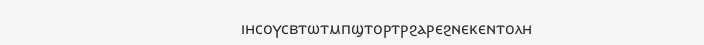ⲓⲏⲥⲟⲩⲥⲃⲧⲱⲧⲙⲡϣⲧⲟⲣⲧⲣϩⲁⲣⲉϩⲛⲉⲕⲉⲛⲧⲟⲗⲏ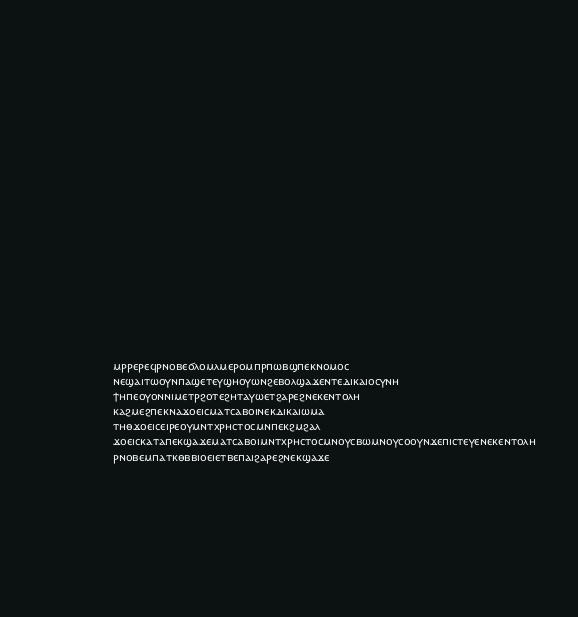ⲙⲣⲣⲉⲣⲉϥⲣⲛⲟⲃⲉϭⲗⲟⲙⲗⲙⲉⲣⲟⲙⲡⲣⲡⲱⲃϣⲡⲉⲕⲛⲟⲙⲟⲥ
ⲛⲉϣⲁⲓⲧⲱⲟⲩⲛⲡⲁϣⲉⲧⲉⲩϣⲏⲟⲩⲱⲛϩⲉⲃⲟⲗϣⲁϫⲉⲛⲧⲉⲇⲓⲕⲁⲓⲟⲥⲩⲛⲏ
ϯⲏⲡⲉⲟⲩⲟⲛⲛⲓⲙⲉⲧⲣϩⲟⲧⲉϩⲏⲧⲁⲩⲱⲉⲧϩⲁⲣⲉϩⲛⲉⲕⲉⲛⲧⲟⲗⲏ
ⲕⲁϩⲙⲉϩⲡⲉⲕⲛⲁϫⲟⲉⲓⲥⲙⲁⲧⲥⲁⲃⲟⲓⲛⲉⲕⲇⲓⲕⲁⲓⲱⲙⲁ
ⲧⲏⲑϫⲟⲉⲓⲥⲉⲓⲣⲉⲟⲩⲙⲛⲧⲭⲣⲏⲥⲧⲟⲥⲙⲛⲡⲉⲕϩⲙϩⲁⲗ
ϫⲟⲉⲓⲥⲕⲁⲧⲁⲡⲉⲕϣⲁϫⲉⲙⲁⲧⲥⲁⲃⲟⲓⲙⲛⲧⲭⲣⲏⲥⲧⲟⲥⲙⲛⲟⲩⲥⲃⲱⲙⲛⲟⲩⲥⲟⲟⲩⲛϫⲉⲡⲓⲥⲧⲉⲩⲉⲛⲉⲕⲉⲛⲧⲟⲗⲏ
ⲣⲛⲟⲃⲉⲙⲡⲁⲧⲕⲑⲃⲃⲓⲟⲉⲓⲉⲧⲃⲉⲡⲁⲓϩⲁⲣⲉϩⲛⲉⲕϣⲁϫⲉ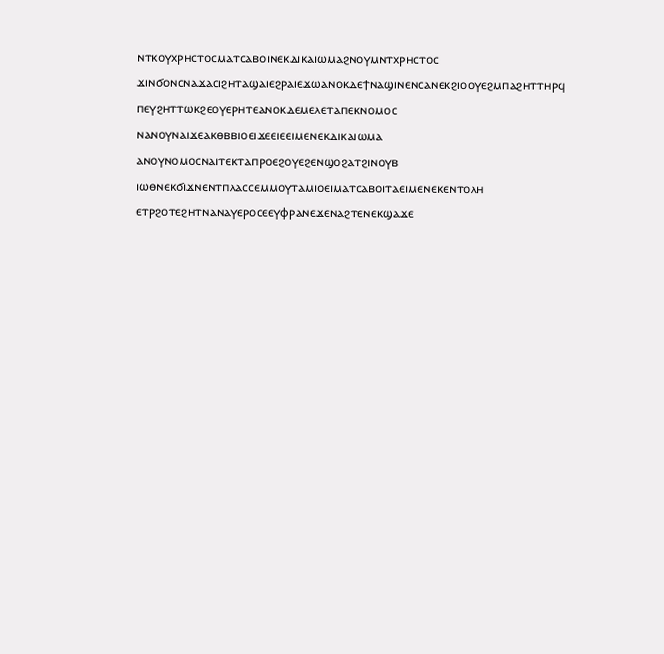ⲛⲧⲕⲟⲩⲭⲣⲏⲥⲧⲟⲥⲙⲁⲧⲥⲁⲃⲟⲓⲛⲉⲕⲇⲓⲕⲁⲓⲱⲙⲁϩⲛⲟⲩⲙⲛⲧⲭⲣⲏⲥⲧⲟⲥ
ϫⲓⲛϭⲟⲛⲥⲛⲁϫⲁⲥⲓϩⲏⲧⲁϣⲁⲓⲉϩⲣⲁⲓⲉϫⲱⲁⲛⲟⲕⲇⲉϯⲛⲁϣⲓⲛⲉⲛⲥⲁⲛⲉⲕϩⲓⲟⲟⲩⲉϩⲙⲡⲁϩⲏⲧⲧⲏⲣϥ
ⲡⲉⲩϩⲏⲧⲧⲱⲕϩⲉⲟⲩⲉⲣⲏⲧⲉⲁⲛⲟⲕⲇⲉⲙⲉⲗⲉⲧⲁⲡⲉⲕⲛⲟⲙⲟⲥ
ⲛⲁⲛⲟⲩⲛⲁⲓϫⲉⲁⲕⲑⲃⲃⲓⲟⲉⲓϫⲉⲉⲓⲉⲉⲓⲙⲉⲛⲉⲕⲇⲓⲕⲁⲓⲱⲙⲁ
ⲁⲛⲟⲩⲛⲟⲙⲟⲥⲛⲁⲓⲧⲉⲕⲧⲁⲡⲣⲟⲉϩⲟⲩⲉϩⲉⲛϣⲟϩⲁⲧϩⲓⲛⲟⲩⲃ
ⲓⲱⲑⲛⲉⲕϭⲓϫⲛⲉⲛⲧⲡⲗⲁⲥⲥⲉⲙⲙⲟⲩⲧⲁⲙⲓⲟⲉⲓⲙⲁⲧⲥⲁⲃⲟⲓⲧⲁⲉⲓⲙⲉⲛⲉⲕⲉⲛⲧⲟⲗⲏ
ⲉⲧⲣϩⲟⲧⲉϩⲏⲧⲛⲁⲛⲁⲩⲉⲣⲟⲥⲉⲉⲩⲫⲣⲁⲛⲉϫⲉⲛⲁϩⲧⲉⲛⲉⲕϣⲁϫⲉ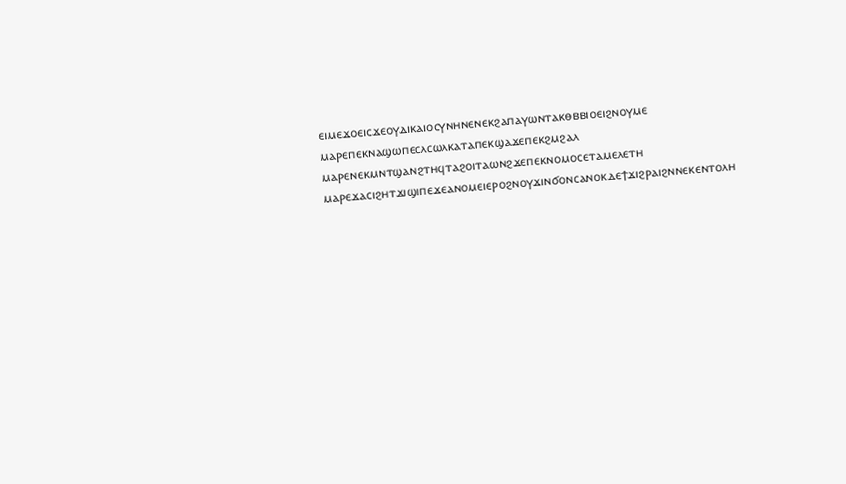ⲉⲓⲙⲉϫⲟⲉⲓⲥϫⲉⲟⲩⲇⲓⲕⲁⲓⲟⲥⲩⲛⲏⲛⲉⲛⲉⲕϩⲁⲡⲁⲩⲱⲛⲧⲁⲕⲑⲃⲃⲓⲟⲉⲓϩⲛⲟⲩⲙⲉ
ⲙⲁⲣⲉⲡⲉⲕⲛⲁϣⲱⲡⲉⲥⲗⲥⲱⲗⲕⲁⲧⲁⲡⲉⲕϣⲁϫⲉⲡⲉⲕϩⲙϩⲁⲗ
ⲙⲁⲣⲉⲛⲉⲕⲙⲛⲧϣⲁⲛϩⲧⲏϥⲧⲁϩⲟⲓⲧⲁⲱⲛϩϫⲉⲡⲉⲕⲛⲟⲙⲟⲥⲉⲧⲁⲙⲉⲗⲉⲧⲏ
ⲙⲁⲣⲉϫⲁⲥⲓϩⲏⲧϫⲓϣⲓⲡⲉϫⲉⲁⲛⲟⲙⲉⲓⲉⲣⲟϩⲛⲟⲩϫⲓⲛϭⲟⲛⲥⲁⲛⲟⲕⲇⲉϯϫⲓϩⲣⲁⲓϩⲛⲛⲉⲕⲉⲛⲧⲟⲗⲏ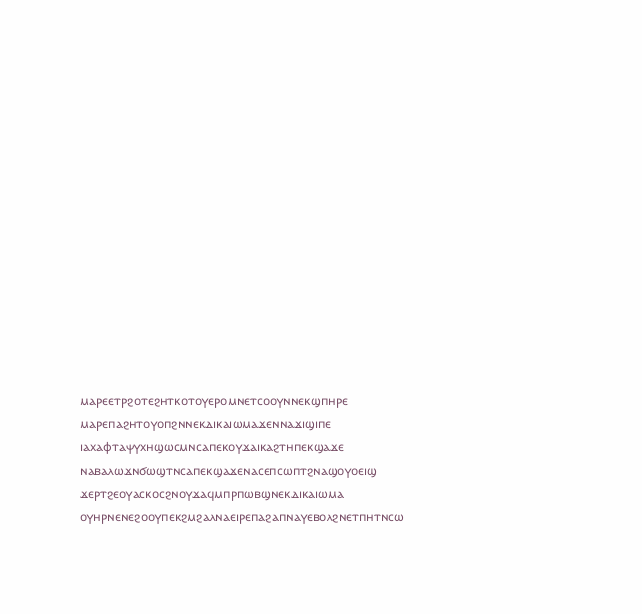ⲙⲁⲣⲉⲉⲧⲣϩⲟⲧⲉϩⲏⲧⲕⲟⲧⲟⲩⲉⲣⲟⲙⲛⲉⲧⲥⲟⲟⲩⲛⲛⲉⲕϣⲡⲏⲣⲉ
ⲙⲁⲣⲉⲡⲁϩⲏⲧⲟⲩⲟⲡϩⲛⲛⲉⲕⲇⲓⲕⲁⲓⲱⲙⲁϫⲉⲛⲛⲁϫⲓϣⲓⲡⲉ
ⲓⲁⲭⲁⲫⲧⲁⲯⲩⲭⲏϣⲱⲥⲙⲛⲥⲁⲡⲉⲕⲟⲩϫⲁⲓⲕⲁϩⲧⲏⲡⲉⲕϣⲁϫⲉ
ⲛⲁⲃⲁⲗⲱϫⲛϭⲱϣⲧⲛⲥⲁⲡⲉⲕϣⲁϫⲉⲛⲁⲥⲉⲡⲥⲱⲡⲧϩⲛⲁϣⲟⲩⲟⲉⲓϣ
ϫⲉⲣⲧϩⲉⲟⲩⲁⲥⲕⲟⲥϩⲛⲟⲩϫⲁϥⲙⲡⲣⲡⲱⲃϣⲛⲉⲕⲇⲓⲕⲁⲓⲱⲙⲁ
ⲟⲩⲏⲣⲛⲉⲛⲉϩⲟⲟⲩⲡⲉⲕϩⲙϩⲁⲗⲛⲁⲉⲓⲣⲉⲡⲁϩⲁⲡⲛⲁⲩⲉⲃⲟⲗϩⲛⲉⲧⲡⲏⲧⲛⲥⲱ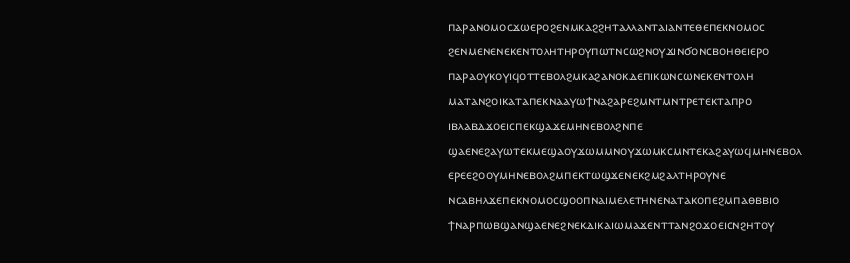ⲡⲁⲣⲁⲛⲟⲙⲟⲥϫⲱⲉⲣⲟϩⲉⲛⲙⲕⲁϩϩⲏⲧⲁⲗⲗⲁⲛⲧⲁⲓⲁⲛⲧⲉⲑⲉⲡⲉⲕⲛⲟⲙⲟⲥ
ϩⲉⲛⲙⲉⲛⲉⲛⲉⲕⲉⲛⲧⲟⲗⲏⲧⲏⲣⲟⲩⲡⲱⲧⲛⲥⲱϩⲛⲟⲩϫⲓⲛϭⲟⲛⲥⲃⲟⲏⲑⲉⲓⲉⲣⲟ
ⲡⲁⲣⲁⲟⲩⲕⲟⲩⲓϥⲟⲧⲧⲉⲃⲟⲗϩⲙⲕⲁϩⲁⲛⲟⲕⲇⲉⲡⲓⲕⲱⲛⲥⲱⲛⲉⲕⲉⲛⲧⲟⲗⲏ
ⲙⲁⲧⲁⲛϩⲟⲓⲕⲁⲧⲁⲡⲉⲕⲛⲁⲁⲩⲱϯⲛⲁϩⲁⲣⲉϩⲙⲛⲧⲙⲛⲧⲣⲉⲧⲉⲕⲧⲁⲡⲣⲟ
ⲓⲃⲗⲁⲃⲇϫⲟⲉⲓⲥⲡⲉⲕϣⲁϫⲉⲙⲏⲛⲉⲃⲟⲗϩⲛⲡⲉ
ϣⲁⲉⲛⲉϩⲁⲩⲱⲧⲉⲕⲙⲉϣⲁⲟⲩϫⲱⲙⲙⲛⲟⲩϫⲱⲙⲕⲥⲙⲛⲧⲉⲕⲁϩⲁⲩⲱϥⲙⲏⲛⲉⲃⲟⲗ
ⲉⲣⲉⲉϩⲟⲟⲩⲙⲏⲛⲉⲃⲟⲗϩⲙⲡⲉⲕⲧⲱϣϫⲉⲛⲉⲕϩⲙϩⲁⲗⲧⲏⲣⲟⲩⲛⲉ
ⲛⲥⲁⲃⲏⲗϫⲉⲡⲉⲕⲛⲟⲙⲟⲥϣⲟⲟⲡⲛⲁⲓⲙⲉⲗⲉⲧⲏⲛⲉⲛⲁⲧⲁⲕⲟⲡⲉϩⲙⲡⲁⲑⲃⲃⲓⲟ
ϯⲛⲁⲣⲡⲱⲃϣⲁⲛϣⲁⲉⲛⲉϩⲛⲉⲕⲇⲓⲕⲁⲓⲱⲙⲁϫⲉⲛⲧⲧⲁⲛϩⲟϫⲟⲉⲓⲥⲛϩⲏⲧⲟⲩ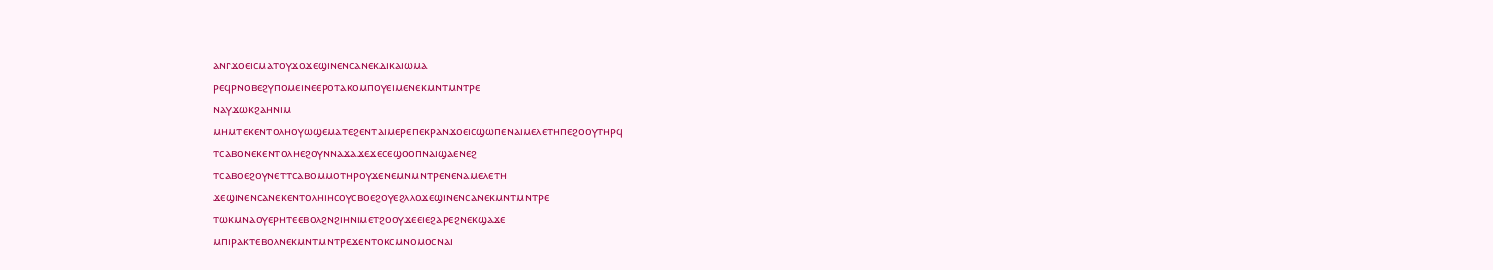ⲁⲛⲅϫⲟⲉⲓⲥⲙⲁⲧⲟⲩϫⲟϫⲉϣⲓⲛⲉⲛⲥⲁⲛⲉⲕⲇⲓⲕⲁⲓⲱⲙⲁ
ⲣⲉϥⲣⲛⲟⲃⲉϩⲩⲡⲟⲙⲉⲓⲛⲉⲉⲣⲟⲧⲁⲕⲟⲙⲡⲟⲩⲉⲓⲙⲉⲛⲉⲕⲙⲛⲧⲙⲛⲧⲣⲉ
ⲛⲁⲩϫⲱⲕϩⲁⲏⲛⲓⲙ
ⲙⲏⲙⲧⲉⲕⲉⲛⲧⲟⲗⲏⲟⲩⲱϣⲉⲙⲁⲧⲉϩⲉⲛⲧⲁⲓⲙⲉⲣⲉⲡⲉⲕⲣⲁⲛϫⲟⲉⲓⲥϣⲱⲡⲉⲛⲁⲓⲙⲉⲗⲉⲧⲏⲡⲉϩⲟⲟⲩⲧⲏⲣϥ
ⲧⲥⲁⲃⲟⲛⲉⲕⲉⲛⲧⲟⲗⲏⲉϩⲟⲩⲛⲛⲁϫⲁϫⲉϫⲉⲥⲉϣⲟⲟⲡⲛⲁⲓϣⲁⲉⲛⲉϩ
ⲧⲥⲁⲃⲟⲉϩⲟⲩⲛⲉⲧⲧⲥⲁⲃⲟⲙⲙⲟⲧⲏⲣⲟⲩϫⲉⲛⲉⲙⲛⲙⲛⲧⲣⲉⲛⲉⲛⲁⲙⲉⲗⲉⲧⲏ
ϫⲉϣⲓⲛⲉⲛⲥⲁⲛⲉⲕⲉⲛⲧⲟⲗⲏⲓⲏⲥⲟⲩⲥⲃⲟⲉϩⲟⲩⲉϩⲗⲗⲟϫⲉϣⲓⲛⲉⲛⲥⲁⲛⲉⲕⲙⲛⲧⲙⲛⲧⲣⲉ
ⲧⲱⲕⲙⲛⲁⲟⲩⲉⲣⲏⲧⲉⲉⲃⲟⲗϩⲛϩⲓⲏⲛⲓⲙⲉⲧϩⲟⲟⲩϫⲉⲉⲓⲉϩⲁⲣⲉϩⲛⲉⲕϣⲁϫⲉ
ⲙⲡⲓⲣⲁⲕⲧⲉⲃⲟⲗⲛⲉⲕⲙⲛⲧⲙⲛⲧⲣⲉϫⲉⲛⲧⲟⲕⲥⲙⲛⲟⲙⲟⲥⲛⲁⲓ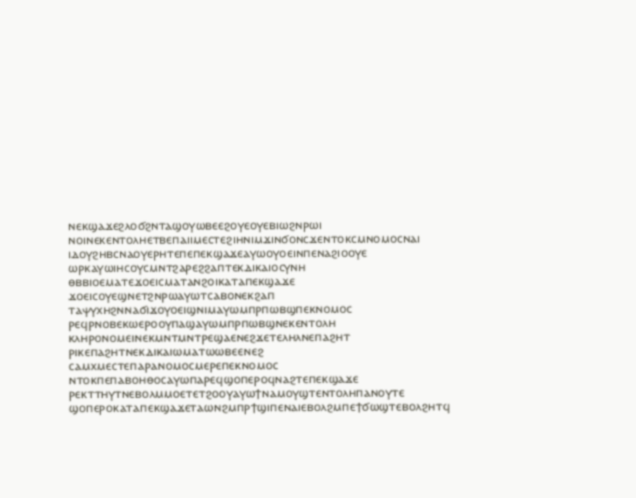ⲛⲉⲕϣⲁϫⲉϩⲗⲟϭϩⲛⲧⲁϣⲟⲩⲱⲃⲉⲉϩⲟⲩⲉⲟⲩⲉⲃⲓⲱϩⲛⲣⲱⲓ
ⲛⲟⲓⲛⲉⲕⲉⲛⲧⲟⲗⲏⲉⲧⲃⲉⲡⲁⲓⲓⲙⲉⲥⲧⲉϩⲓⲏⲛⲓⲙϫⲓⲛϭⲟⲛⲥϫⲉⲛⲧⲟⲕⲥⲙⲛⲟⲙⲟⲥⲛⲁⲓ
ⲓⲇⲟⲩϩⲏⲃⲥⲛⲁⲟⲩⲉⲣⲏⲧⲉⲡⲉⲡⲉⲕϣⲁϫⲉⲁⲩⲱⲟⲩⲟⲉⲓⲛⲡⲉⲛⲁϩⲓⲟⲟⲩⲉ
ⲱⲣⲕⲁⲩⲱⲓⲏⲥⲟⲩⲥⲙⲛⲧϩⲁⲣⲉϩϩⲁⲡⲧⲉⲕⲇⲓⲕⲁⲓⲟⲥⲩⲛⲏ
ⲑⲃⲃⲓⲟⲉⲙⲁⲧⲉϫⲟⲉⲓⲥⲙⲁⲧⲁⲛϩⲟⲓⲕⲁⲧⲁⲡⲉⲕϣⲁϫⲉ
ϫⲟⲉⲓⲥⲟⲩⲉϣⲛⲉⲧϩⲛⲣⲱⲁⲩⲱⲧⲥⲁⲃⲟⲛⲉⲕϩⲁⲡ
ⲧⲁⲯⲩⲭⲏϩⲛⲛⲁϭⲓϫⲟⲩⲟⲉⲓϣⲛⲓⲙⲁⲩⲱⲙⲡⲣⲡⲱⲃϣⲡⲉⲕⲛⲟⲙⲟⲥ
ⲣⲉϥⲣⲛⲟⲃⲉⲕⲱⲉⲣⲟⲟⲩⲡⲁϣⲁⲩⲱⲙⲡⲣⲡⲱⲃϣⲛⲉⲕⲉⲛⲧⲟⲗⲏ
ⲕⲗⲏⲣⲟⲛⲟⲙⲉⲓⲛⲉⲕⲙⲛⲧⲙⲛⲧⲣⲉϣⲁⲉⲛⲉϩϫⲉⲧⲉⲗⲏⲗⲛⲉⲡⲁϩⲏⲧ
ⲣⲓⲕⲉⲡⲁϩⲏⲧⲛⲉⲕⲇⲓⲕⲁⲓⲱⲙⲁⲧⲱⲱⲃⲉⲉⲛⲉϩ
ⲥⲁⲙⲭⲙⲉⲥⲧⲉⲡⲁⲣⲁⲛⲟⲙⲟⲥⲙⲉⲣⲉⲡⲉⲕⲛⲟⲙⲟⲥ
ⲛⲧⲟⲕⲡⲉⲡⲁⲃⲟⲏⲑⲟⲥⲁⲩⲱⲡⲁⲣⲉϥϣⲟⲡⲉⲣⲟϥⲛⲁϩⲧⲉⲡⲉⲕϣⲁϫⲉ
ⲣⲉⲕⲧⲧⲏⲩⲧⲛⲉⲃⲟⲗⲙⲙⲟⲉⲧⲉⲧϩⲟⲟⲩⲁⲩⲱϯⲛⲁⲙⲟⲩϣⲧⲉⲛⲧⲟⲗⲏⲡⲁⲛⲟⲩⲧⲉ
ϣⲟⲡⲉⲣⲟⲕⲁⲧⲁⲡⲉⲕϣⲁϫⲉⲧⲁⲱⲛϩⲙⲡⲣϯϣⲓⲡⲉⲛⲁⲓⲉⲃⲟⲗϩⲙⲡⲉϯϭⲱϣⲧⲉⲃⲟⲗϩⲏⲧϥ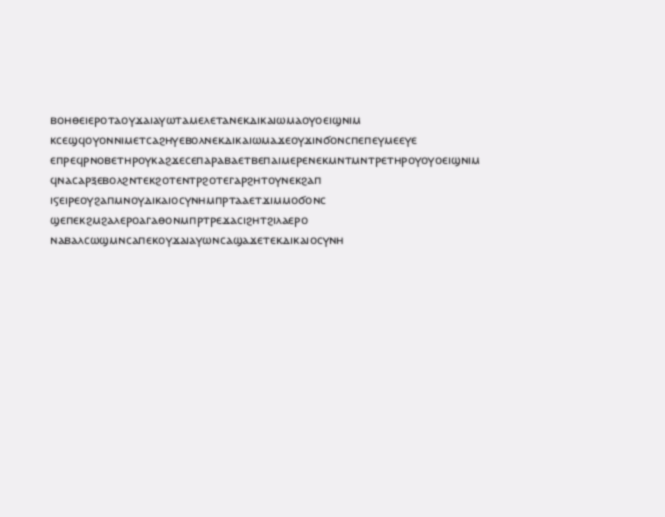ⲃⲟⲏⲑⲉⲓⲉⲣⲟⲧⲁⲟⲩϫⲁⲓⲁⲩⲱⲧⲁⲙⲉⲗⲉⲧⲁⲛⲉⲕⲇⲓⲕⲁⲓⲱⲙⲁⲟⲩⲟⲉⲓϣⲛⲓⲙ
ⲕⲥⲉϣϥⲟⲩⲟⲛⲛⲓⲙⲉⲧⲥⲁϩⲏⲩⲉⲃⲟⲗⲛⲉⲕⲇⲓⲕⲁⲓⲱⲙⲁϫⲉⲟⲩϫⲓⲛϭⲟⲛⲥⲡⲉⲡⲉⲩⲙⲉⲉⲩⲉ
ⲉⲡⲣⲉϥⲣⲛⲟⲃⲉⲧⲏⲣⲟⲩⲕⲁϩϫⲉⲥⲉⲡⲁⲣⲁⲃⲁⲉⲧⲃⲉⲡⲁⲓⲙⲉⲣⲉⲛⲉⲕⲙⲛⲧⲙⲛⲧⲣⲉⲧⲏⲣⲟⲩⲟⲩⲟⲉⲓϣⲛⲓⲙ
ϥⲛⲁⲥⲁⲣⲝⲉⲃⲟⲗϩⲛⲧⲉⲕϩⲟⲧⲉⲛⲧⲣϩⲟⲧⲉⲅⲁⲣϩⲏⲧⲟⲩⲛⲉⲕϩⲁⲡ
ⲓⲋⲉⲓⲣⲉⲟⲩϩⲁⲡⲙⲛⲟⲩⲇⲓⲕⲁⲓⲟⲥⲩⲛⲏⲙⲡⲣⲧⲁⲁⲉⲧϫⲓⲙⲙⲟϭⲟⲛⲥ
ϣⲉⲡⲉⲕϩⲙϩⲁⲗⲉⲣⲟⲁⲅⲁⲑⲟⲛⲙⲡⲣⲧⲣⲉϫⲁⲥⲓϩⲏⲧϩⲓⲗⲁⲉⲣⲟ
ⲛⲁⲃⲁⲗⲥⲱϣⲙⲛⲥⲁⲡⲉⲕⲟⲩϫⲁⲓⲁⲩⲱⲛⲥⲁϣⲁϫⲉⲧⲉⲕⲇⲓⲕⲁⲓⲟⲥⲩⲛⲏ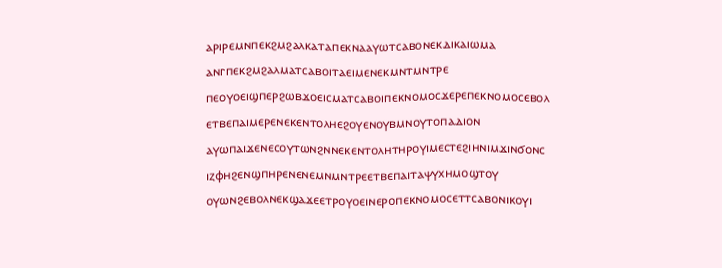ⲁⲣⲓⲣⲉⲙⲛⲡⲉⲕϩⲙϩⲁⲗⲕⲁⲧⲁⲡⲉⲕⲛⲁⲁⲩⲱⲧⲥⲁⲃⲟⲛⲉⲕⲇⲓⲕⲁⲓⲱⲙⲁ
ⲁⲛⲅⲡⲉⲕϩⲙϩⲁⲗⲙⲁⲧⲥⲁⲃⲟⲓⲧⲁⲉⲓⲙⲉⲛⲉⲕⲙⲛⲧⲙⲛⲧⲣⲉ
ⲡⲉⲟⲩⲟⲉⲓϣⲡⲉⲣϩⲱⲃϫⲟⲉⲓⲥⲙⲁⲧⲥⲁⲃⲟⲓⲡⲉⲕⲛⲟⲙⲟⲥϫⲉⲣⲉⲡⲉⲕⲛⲟⲙⲟⲥⲉⲃⲟⲗ
ⲉⲧⲃⲉⲡⲁⲓⲙⲉⲣⲉⲛⲉⲕⲉⲛⲧⲟⲗⲏⲉϩⲟⲩⲉⲛⲟⲩⲃⲙⲛⲟⲩⲧⲟⲡⲁⲇⲓⲟⲛ
ⲁⲩⲱⲡⲁⲓϫⲉⲛⲉⲥⲟⲩⲧⲱⲛϩⲛⲛⲉⲕⲉⲛⲧⲟⲗⲏⲧⲏⲣⲟⲩⲓⲙⲉⲥⲧⲉϩⲓⲏⲛⲓⲙϫⲓⲛϭⲟⲛⲥ
ⲓⲍⲫⲏϩⲉⲛϣⲡⲏⲣⲉⲛⲉⲛⲉⲙⲛⲙⲛⲧⲣⲉⲉⲧⲃⲉⲡⲁⲓⲧⲁⲯⲩⲭⲏⲙⲟϣⲧⲟⲩ
ⲟⲩⲱⲛϩⲉⲃⲟⲗⲛⲉⲕϣⲁϫⲉⲉⲧⲣⲟⲩⲟⲉⲓⲛⲉⲣⲟⲡⲉⲕⲛⲟⲙⲟⲥⲉⲧⲧⲥⲁⲃⲟⲛⲓⲕⲟⲩⲓ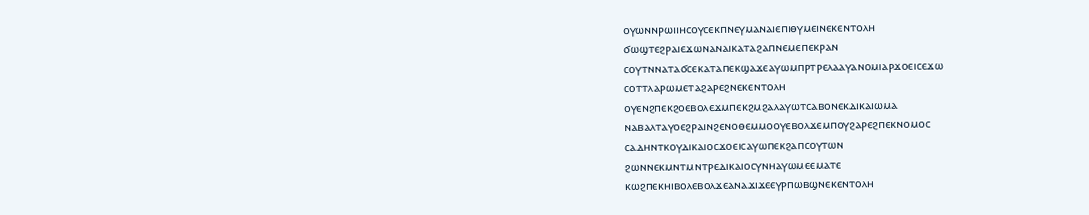ⲟⲩⲱⲛⲛⲣⲱⲓⲓⲏⲥⲟⲩⲥⲉⲕⲡⲛⲉⲩⲙⲁⲛⲁⲓⲉⲡⲓⲑⲩⲙⲉⲓⲛⲉⲕⲉⲛⲧⲟⲗⲏ
ϭⲱϣⲧⲉϩⲣⲁⲓⲉϫⲱⲛⲁⲛⲁⲓⲕⲁⲧⲁϩⲁⲡⲛⲉⲙⲉⲡⲉⲕⲣⲁⲛ
ⲥⲟⲩⲧⲛⲛⲁⲧⲁϭⲥⲉⲕⲁⲧⲁⲡⲉⲕϣⲁϫⲉⲁⲩⲱⲙⲡⲣⲧⲣⲉⲗⲁⲁⲩⲁⲛⲟⲙⲓⲁⲣϫⲟⲉⲓⲥⲉϫⲱ
ⲥⲟⲧⲧⲗⲁⲣⲱⲙⲉⲧⲁϩⲁⲣⲉϩⲛⲉⲕⲉⲛⲧⲟⲗⲏ
ⲟⲩⲉⲛϩⲡⲉⲕϩⲟⲉⲃⲟⲗⲉϫⲙⲡⲉⲕϩⲙϩⲁⲗⲁⲩⲱⲧⲥⲁⲃⲟⲛⲉⲕⲇⲓⲕⲁⲓⲱⲙⲁ
ⲛⲁⲃⲁⲗⲧⲁⲩⲟⲉϩⲣⲁⲓⲛϩⲉⲛⲟⲑⲉⲙⲙⲟⲟⲩⲉⲃⲟⲗϫⲉⲙⲡⲟⲩϩⲁⲣⲉϩⲡⲉⲕⲛⲟⲙⲟⲥ
ⲥⲁⲇⲏⲛⲧⲕⲟⲩⲇⲓⲕⲁⲓⲟⲥϫⲟⲉⲓⲥⲁⲩⲱⲡⲉⲕϩⲁⲡⲥⲟⲩⲧⲱⲛ
ϩⲱⲛⲛⲉⲕⲙⲛⲧⲙⲛⲧⲣⲉⲇⲓⲕⲁⲓⲟⲥⲩⲛⲏⲁⲩⲱⲙⲉⲉⲙⲁⲧⲉ
ⲕⲱϩⲡⲉⲕⲏⲓⲃⲟⲗⲉⲃⲟⲗϫⲉⲁⲛⲁϫⲓϫⲉⲉⲩⲣⲡⲱⲃϣⲛⲉⲕⲉⲛⲧⲟⲗⲏ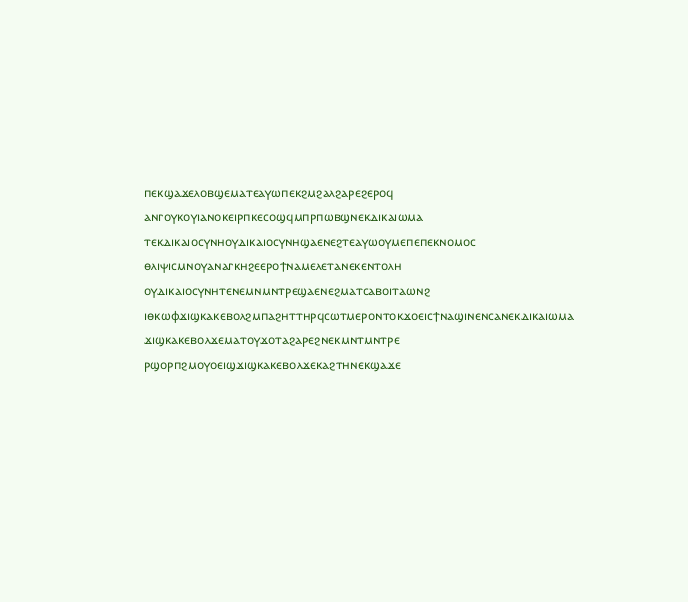ⲡⲉⲕϣⲁϫⲉⲗⲟⲃϣⲉⲙⲁⲧⲉⲁⲩⲱⲡⲉⲕϩⲙϩⲁⲗϩⲁⲣⲉϩⲉⲣⲟϥ
ⲁⲛⲅⲟⲩⲕⲟⲩⲓⲁⲛⲟⲕⲉⲓⲣⲡⲕⲉⲥⲟϣϥⲙⲡⲣⲡⲱⲃϣⲛⲉⲕⲇⲓⲕⲁⲓⲱⲙⲁ
ⲧⲉⲕⲇⲓⲕⲁⲓⲟⲥⲩⲛⲏⲟⲩⲇⲓⲕⲁⲓⲟⲥⲩⲛⲏϣⲁⲉⲛⲉϩⲧⲉⲁⲩⲱⲟⲩⲙⲉⲡⲉⲡⲉⲕⲛⲟⲙⲟⲥ
ⲑⲗⲓⲯⲓⲥⲙⲛⲟⲩⲁⲛⲁⲅⲕⲏϩⲉⲉⲣⲟϯⲛⲁⲙⲉⲗⲉⲧⲁⲛⲉⲕⲉⲛⲧⲟⲗⲏ
ⲟⲩⲇⲓⲕⲁⲓⲟⲥⲩⲛⲏⲧⲉⲛⲉⲙⲛⲙⲛⲧⲣⲉϣⲁⲉⲛⲉϩⲙⲁⲧⲥⲁⲃⲟⲓⲧⲁⲱⲛϩ
ⲓⲑⲕⲱⲫϫⲓϣⲕⲁⲕⲉⲃⲟⲗϩⲙⲡⲁϩⲏⲧⲧⲏⲣϥⲥⲱⲧⲙⲉⲣⲟⲛⲧⲟⲕϫⲟⲉⲓⲥϯⲛⲁϣⲓⲛⲉⲛⲥⲁⲛⲉⲕⲇⲓⲕⲁⲓⲱⲙⲁ
ϫⲓϣⲕⲁⲕⲉⲃⲟⲗϫⲉⲙⲁⲧⲟⲩϫⲟⲧⲁϩⲁⲣⲉϩⲛⲉⲕⲙⲛⲧⲙⲛⲧⲣⲉ
ⲣϣⲟⲣⲡϩⲙⲟⲩⲟⲉⲓϣϫⲓϣⲕⲁⲕⲉⲃⲟⲗϫⲉⲕⲁϩⲧⲏⲛⲉⲕϣⲁϫⲉ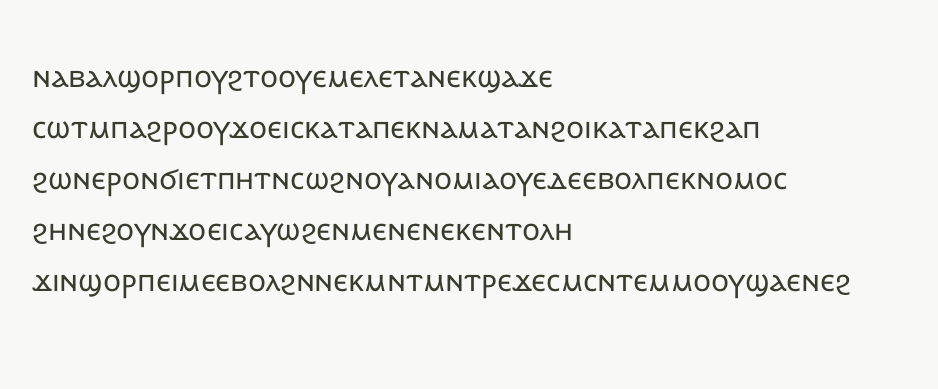ⲛⲁⲃⲁⲗϣⲟⲣⲡⲟⲩϩⲧⲟⲟⲩⲉⲙⲉⲗⲉⲧⲁⲛⲉⲕϣⲁϫⲉ
ⲥⲱⲧⲙⲡⲁϩⲣⲟⲟⲩϫⲟⲉⲓⲥⲕⲁⲧⲁⲡⲉⲕⲛⲁⲙⲁⲧⲁⲛϩⲟⲓⲕⲁⲧⲁⲡⲉⲕϩⲁⲡ
ϩⲱⲛⲉⲣⲟⲛϭⲓⲉⲧⲡⲏⲧⲛⲥⲱϩⲛⲟⲩⲁⲛⲟⲙⲓⲁⲟⲩⲉⲇⲉⲉⲃⲟⲗⲡⲉⲕⲛⲟⲙⲟⲥ
ϩⲏⲛⲉϩⲟⲩⲛϫⲟⲉⲓⲥⲁⲩⲱϩⲉⲛⲙⲉⲛⲉⲛⲉⲕⲉⲛⲧⲟⲗⲏ
ϫⲓⲛϣⲟⲣⲡⲉⲓⲙⲉⲉⲃⲟⲗϩⲛⲛⲉⲕⲙⲛⲧⲙⲛⲧⲣⲉϫⲉⲥⲙⲥⲛⲧⲉⲙⲙⲟⲟⲩϣⲁⲉⲛⲉϩ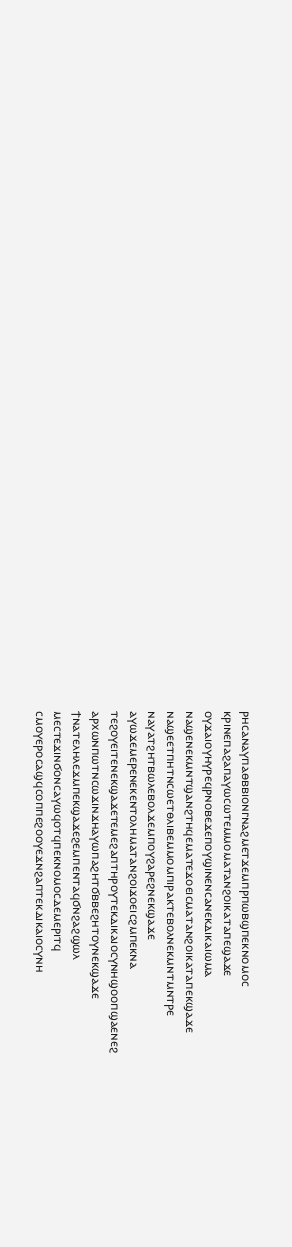ⲣⲏⲥⲁⲛⲁⲩⲡⲁⲑⲃⲃⲓⲟⲛⲅⲛⲁϩⲙⲉⲧϫⲉⲙⲡⲣⲡⲱⲃϣⲡⲉⲕⲛⲟⲙⲟⲥ
ⲕⲣⲓⲛⲉⲡⲁϩⲁⲡⲁⲩⲱⲥⲱⲧⲉⲙⲙⲟⲙⲁⲧⲁⲛϩⲟⲓⲕⲁⲧⲁⲡⲉϣⲁϫⲉ
ⲟⲩϫⲁⲓⲟⲩⲏⲩⲣⲉϥⲣⲛⲟⲃⲉϫⲉⲡⲟⲩϣⲓⲛⲉⲛⲥⲁⲛⲉⲕⲇⲓⲕⲁⲓⲱⲙⲁ
ⲛⲁϣⲉⲛⲉⲕⲙⲛⲧϣⲁⲛϩⲧⲏϥⲉⲙⲁⲧⲉϫⲟⲉⲓⲥⲙⲁⲧⲁⲛϩⲟⲓⲕⲁⲧⲁⲡⲉⲕϣⲁϫⲉ
ⲛⲁϣⲉⲉⲧⲡⲏⲧⲛⲥⲱⲉⲧⲑⲗⲓⲃⲉⲙⲙⲟⲙⲡⲓⲣⲁⲕⲧⲉⲃⲟⲗⲛⲉⲕⲙⲛⲧⲙⲛⲧⲣⲉ
ⲛⲁⲩⲁⲧϩⲏⲧⲃⲱⲗⲉⲃⲟⲗϫⲉⲙⲡⲟⲩϩⲁⲣⲉϩⲛⲉⲕϣⲁϫⲉ
ⲁⲩⲱϫⲉⲙⲉⲣⲉⲛⲉⲕⲉⲛⲧⲟⲗⲏⲙⲁⲧⲁⲛϩⲟⲓϫⲟⲉⲓⲥϩⲙⲡⲉⲕⲛⲁ
ⲧⲉϩⲟⲩⲉⲓⲧⲉⲛⲉⲕϣⲁϫⲉⲧⲉⲙⲉϩⲁⲡⲧⲏⲣⲟⲩⲧⲉⲕⲇⲓⲕⲁⲓⲟⲥⲩⲛⲏϣⲟⲟⲡϣⲁⲉⲛⲉϩ
ⲁⲣⲭⲱⲛⲡⲱⲧⲛⲥⲱϫⲓⲛϫⲏⲁⲩⲱⲡⲁϩⲏⲧϭⲃⲃⲉϩⲏⲧⲟⲩⲛⲉⲕϣⲁϫⲉ
ϯⲛⲁⲧⲉⲗⲏⲗⲉϫⲙⲡⲉⲕϣⲁϫⲉϩⲉⲙⲡⲉⲛⲧⲁϥϭⲛϩⲁϩϣⲱⲗ
ⲙⲉⲥⲧⲉϫⲓⲛϭⲟⲛⲥⲁⲩⲱϥⲟⲧϥⲡⲉⲕⲛⲟⲙⲟⲥⲇⲉⲙⲉⲣⲓⲧϥ
ⲥⲙⲟⲩⲉⲣⲟⲥⲁϣϥⲥⲟⲡⲡⲉϩⲟⲟⲩⲉϫⲛϩⲁⲡⲧⲉⲕⲇⲓⲕⲁⲓⲟⲥⲩⲛⲏ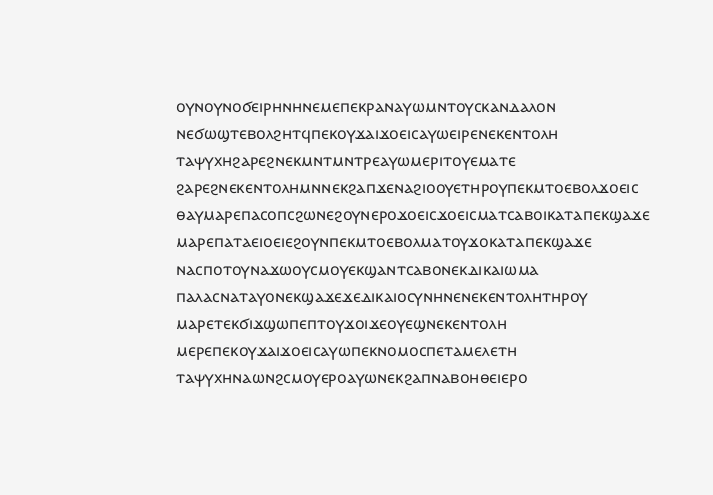ⲟⲩⲛⲟⲩⲛⲟϭⲉⲓⲣⲏⲛⲏⲛⲉⲙⲉⲡⲉⲕⲣⲁⲛⲁⲩⲱⲙⲛⲧⲟⲩⲥⲕⲁⲛⲇⲁⲗⲟⲛ
ⲛⲉϭⲱϣⲧⲉⲃⲟⲗϩⲏⲧϥⲡⲉⲕⲟⲩϫⲁⲓϫⲟⲉⲓⲥⲁⲩⲱⲉⲓⲣⲉⲛⲉⲕⲉⲛⲧⲟⲗⲏ
ⲧⲁⲯⲩⲭⲏϩⲁⲣⲉϩⲛⲉⲕⲙⲛⲧⲙⲛⲧⲣⲉⲁⲩⲱⲙⲉⲣⲓⲧⲟⲩⲉⲙⲁⲧⲉ
ϩⲁⲣⲉϩⲛⲉⲕⲉⲛⲧⲟⲗⲏⲙⲛⲛⲉⲕϩⲁⲡϫⲉⲛⲁϩⲓⲟⲟⲩⲉⲧⲏⲣⲟⲩⲡⲉⲕⲙⲧⲟⲉⲃⲟⲗϫⲟⲉⲓⲥ
ⲑⲁⲩⲙⲁⲣⲉⲡⲁⲥⲟⲡⲥϩⲱⲛⲉϩⲟⲩⲛⲉⲣⲟϫⲟⲉⲓⲥϫⲟⲉⲓⲥⲙⲁⲧⲥⲁⲃⲟⲓⲕⲁⲧⲁⲡⲉⲕϣⲁϫⲉ
ⲙⲁⲣⲉⲡⲁⲧⲁⲉⲓⲟⲉⲓⲉϩⲟⲩⲛⲡⲉⲕⲙⲧⲟⲉⲃⲟⲗⲙⲁⲧⲟⲩϫⲟⲕⲁⲧⲁⲡⲉⲕϣⲁϫⲉ
ⲛⲁⲥⲡⲟⲧⲟⲩⲛⲁϫⲱⲟⲩⲥⲙⲟⲩⲉⲕϣⲁⲛⲧⲥⲁⲃⲟⲛⲉⲕⲇⲓⲕⲁⲓⲱⲙⲁ
ⲡⲁⲗⲁⲥⲛⲁⲧⲁⲩⲟⲛⲉⲕϣⲁϫⲉϫⲉⲇⲓⲕⲁⲓⲟⲥⲩⲛⲏⲛⲉⲛⲉⲕⲉⲛⲧⲟⲗⲏⲧⲏⲣⲟⲩ
ⲙⲁⲣⲉⲧⲉⲕϭⲓϫϣⲱⲡⲉⲡⲧⲟⲩϫⲟⲓϫⲉⲟⲩⲉϣⲛⲉⲕⲉⲛⲧⲟⲗⲏ
ⲙⲉⲣⲉⲡⲉⲕⲟⲩϫⲁⲓϫⲟⲉⲓⲥⲁⲩⲱⲡⲉⲕⲛⲟⲙⲟⲥⲡⲉⲧⲁⲙⲉⲗⲉⲧⲏ
ⲧⲁⲯⲩⲭⲏⲛⲁⲱⲛϩⲥⲙⲟⲩⲉⲣⲟⲁⲩⲱⲛⲉⲕϩⲁⲡⲛⲁⲃⲟⲏⲑⲉⲓⲉⲣⲟ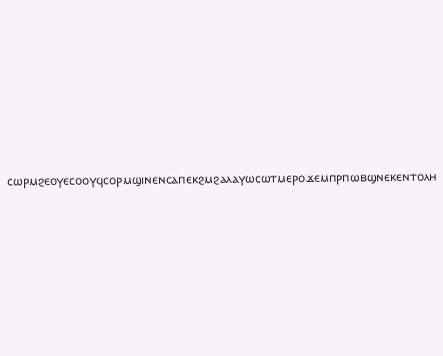ⲥⲱⲣⲙϩⲉⲟⲩⲉⲥⲟⲟⲩϥⲥⲟⲣⲙϣⲓⲛⲉⲛⲥⲁⲡⲉⲕϩⲙϩⲁⲗⲁⲩⲱⲥⲱⲧⲙⲉⲣⲟϫⲉⲙⲡⲣⲡⲱⲃϣⲛⲉⲕⲉⲛⲧⲟⲗⲏ